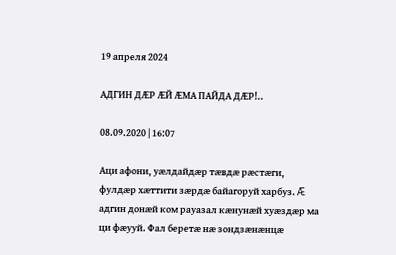19 апреля 2024

АДГИН ДÆР ÆЙ ÆМА ПАЙДА ДÆР!..

08.09.2020 | 16:07

Аци афони, уæлдайдæр тæвдæ рæстæги, фулдæр хæттити зæрдæ байагоруй харбуз. Æ адгин донæй ком рауазал кæнунæй хуæздæр ма ци фæууй. Фал беретæ нæ зондзæнæнцæ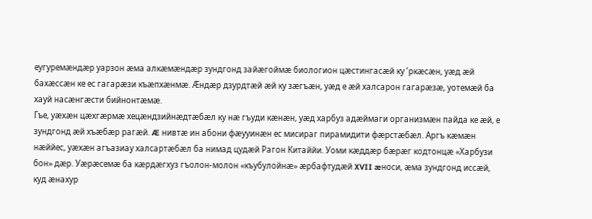еугуремæндæр уарзон æма алкæмæндæр зундгонд зайæгоймæ биологион цæстингасæй ку ’ркæсæн, уæд æй бахæссæн ке ес гагарæзи къæпхæнмæ. Æндæр дзурдтæй æй ку зæгъæн, уæд е æй халсарон гагарæзæ, уотемæй ба хауй насæнгæсти бийнонтæмæ.
Гъе, уæхæн цæхгæрмæ хецæндзийнæдтæбæл ку нæ гъуди кæнæн, уæд харбуз адæймаги организмæн пайда ке æй, е зундгонд æй хъæбæр рагæй. Æ нивтæ ин абони фæууинæн ес мисираг пирамидити фæрстæбæл. Аргъ кæмæн нæййес, уæхæн агъазиау халсартæбæл ба нимад цудæй Рагон Китаййи. Уоми кæддæр бæрæг кодтонцæ «Харбузи бон» дæр. Уæрæсемæ ба кæрдæгхуз гъолон-молон «къубулойнæ» æрбафтудæй XVII æноси, æма зундгонд иссæй, куд æнахур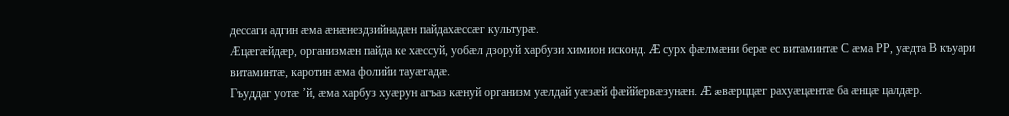дессаги адгин æма æнæнездзийнадæн пайдахæссæг культурæ.
Æцæгæйдæр, организмæн пайда ке хæссуй, уобæл дзоруй харбузи химион исконд. Æ сурх фæлмæни берæ ес витаминтæ С æма РР, уæдта В къуари витаминтæ, каротин æма фолийи тауæгадæ.
Гъуддаг уотæ ’й, æма харбуз хуæрун агъаз кæнуй организм уæлдай уæзæй фæййервæзунæн. Æ æвæрццæг рахуæцæнтæ ба æнцæ цалдæр.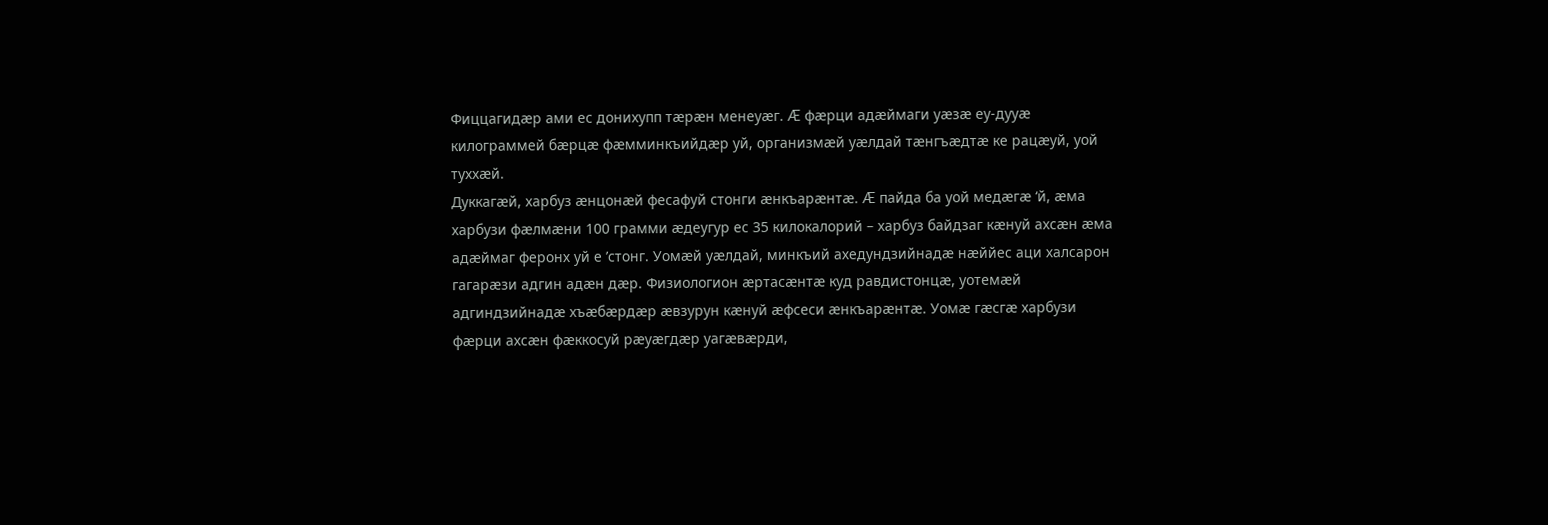Фиццагидæр ами ес донихупп тæрæн менеуæг. Æ фæрци адæймаги уæзæ еу-дууæ килограммей бæрцæ фæмминкъийдæр уй, организмæй уæлдай тæнгъæдтæ ке рацæуй, уой туххæй.
Дуккагæй, харбуз æнцонæй фесафуй стонги æнкъарæнтæ. Æ пайда ба уой медæгæ ‘й, æма харбузи фæлмæни 100 грамми æдеугур ес 35 килокалорий – харбуз байдзаг кæнуй ахсæн æма адæймаг феронх уй е ’стонг. Уомæй уæлдай, минкъий ахедундзийнадæ нæййес аци халсарон гагарæзи адгин адæн дæр. Физиологион æртасæнтæ куд равдистонцæ, уотемæй адгиндзийнадæ хъæбæрдæр æвзурун кæнуй æфсеси æнкъарæнтæ. Уомæ гæсгæ харбузи фæрци ахсæн фæккосуй рæуæгдæр уагæвæрди,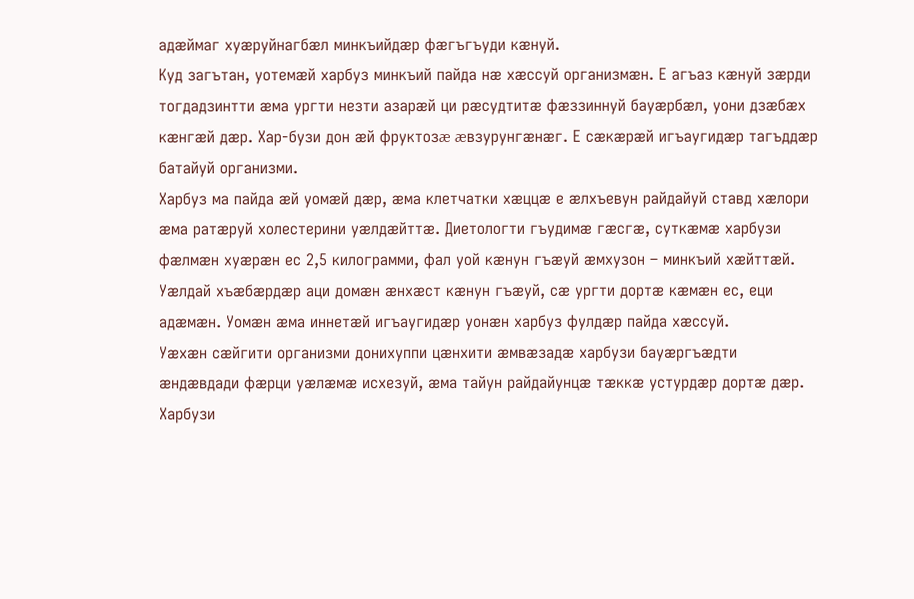адæймаг хуæруйнагбæл минкъийдæр фæгъгъуди кæнуй.
Куд загътан, уотемæй харбуз минкъий пайда нæ хæссуй организмæн. Е агъаз кæнуй зæрди тогдадзинтти æма ургти незти азарæй ци рæсудтитæ фæззиннуй бауæрбæл, уони дзæбæх кæнгæй дæр. Хар-бузи дон æй фруктозæ æвзурунгæнæг. Е сæкæрæй игъаугидæр тагъддæр батайуй организми.
Харбуз ма пайда æй уомæй дæр, æма клетчатки хæццæ е æлхъевун райдайуй ставд хæлори æма ратæруй холестерини уæлдæйттæ. Диетологти гъудимæ гæсгæ, суткæмæ харбузи фæлмæн хуæрæн ес 2,5 килограмми, фал уой кæнун гъæуй æмхузон – минкъий хæйттæй. Уæлдай хъæбæрдæр аци домæн æнхæст кæнун гъæуй, сæ ургти дортæ кæмæн ес, еци адæмæн. Уомæн æма иннетæй игъаугидæр уонæн харбуз фулдæр пайда хæссуй.
Уæхæн сæйгити организми донихуппи цæнхити æмвæзадæ харбузи бауæргъæдти æндæвдади фæрци уæлæмæ исхезуй, æма тайун райдайунцæ тæккæ устурдæр дортæ дæр. Харбузи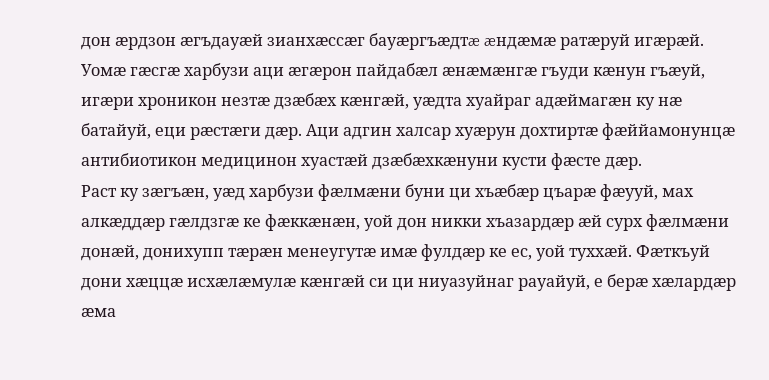дон æрдзон æгъдауæй зианхæссæг бауæргъæдтæ æндæмæ ратæруй игæрæй. Уомæ гæсгæ харбузи аци æгæрон пайдабæл æнæмæнгæ гъуди кæнун гъæуй, игæри хроникон незтæ дзæбæх кæнгæй, уæдта хуайраг адæймагæн ку нæ батайуй, еци рæстæги дæр. Аци адгин халсар хуæрун дохтиртæ фæййамонунцæ антибиотикон медицинон хуастæй дзæбæхкæнуни кусти фæсте дæр.
Раст ку зæгъæн, уæд харбузи фæлмæни буни ци хъæбæр цъарæ фæууй, мах алкæддæр гæлдзгæ ке фæккæнæн, уой дон никки хъазардæр æй сурх фæлмæни донæй, донихупп тæрæн менеугутæ имæ фулдæр ке ес, уой туххæй. Фæткъуй дони хæццæ исхæлæмулæ кæнгæй си ци ниуазуйнаг рауайуй, е берæ хæлардæр æма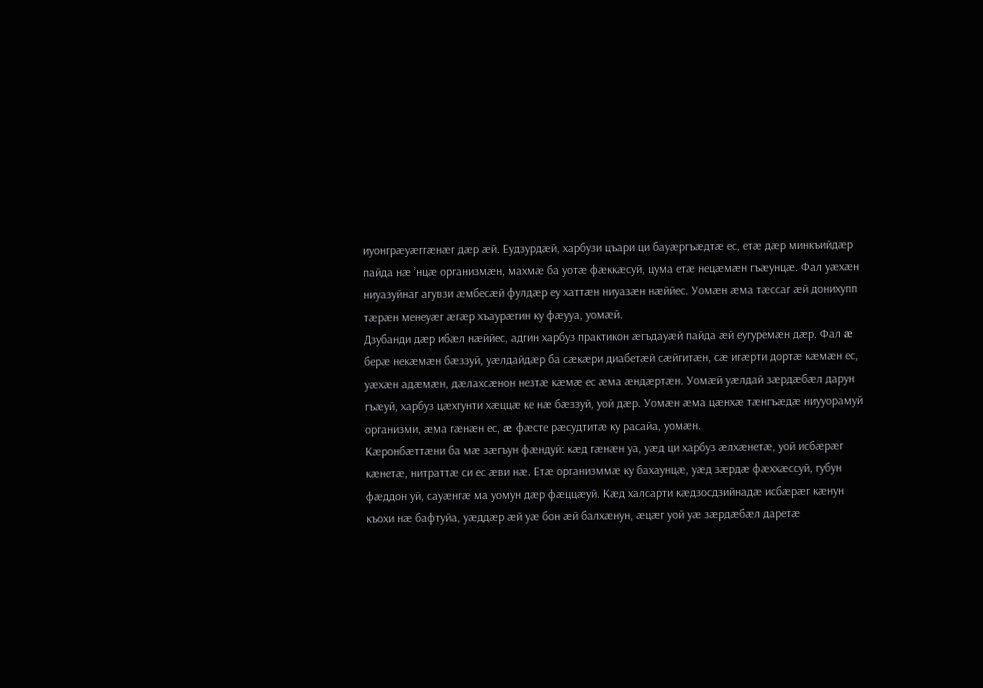иуонгрæуæггæнæг дæр æй. Еудзурдæй, харбузи цъари ци бауæргъæдтæ ес, етæ дæр минкъийдæр пайда нæ ’нцæ организмæн, махмæ ба уотæ фæккæсуй, цума етæ нецæмæн гъæунцæ. Фал уæхæн ниуазуйнаг агувзи æмбесæй фулдæр еу хаттæн ниуазæн нæййес. Уомæн æма тæссаг æй донихупп тæрæн менеуæг æгæр хъаурæгин ку фæууа, уомæй.
Дзубанди дæр ибæл нæййес, адгин харбуз практикон æгъдауæй пайда æй еугуремæн дæр. Фал æ берæ некæмæн бæззуй, уæлдайдæр ба сæкæри диабетæй сæйгитæн, сæ игæрти дортæ кæмæн ес, уæхæн адæмæн, дæлахсæнон незтæ кæмæ ес æма æндæртæн. Уомæй уæлдай зæрдæбæл дарун гъæуй, харбуз цæхгунти хæццæ ке нæ бæззуй, уой дæр. Уомæн æма цæнхæ тæнгъæдæ ниууорамуй организми, æма гæнæн ес, æ фæсте рæсудтитæ ку расайа, уомæн.
Кæронбæттæни ба мæ зæгъун фæндуй: кæд гæнæн уа, уæд ци харбуз æлхæнетæ, уой исбæрæг кæнетæ, нитраттæ си ес æви нæ. Етæ организммæ ку бахаунцæ, уæд зæрдæ фæххæссуй, губун фæддон уй, сауæнгæ ма уомун дæр фæццæуй. Кæд халсарти кæдзосдзийнадæ исбæрæг кæнун къохи нæ бафтуйа, уæддæр æй уæ бон æй балхæнун, æцæг уой уæ зæрдæбæл даретæ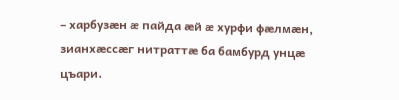– харбузæн æ пайда æй æ хурфи фæлмæн, зианхæссæг нитраттæ ба бамбурд унцæ цъари.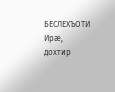БЕСЛЕХЪОТИ Ирæ,
дохтир